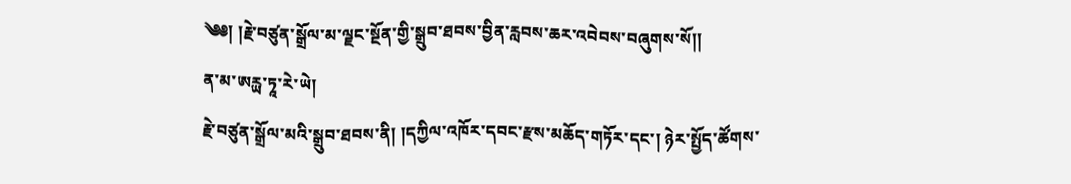༄༅། །རྗེ་བཙུན་སྒྲོལ་མ་ལྗང་སྔོན་གྱི་སྒྲུབ་ཐབས་བྱིན་རླབས་ཆར་འབེབས་བཞུགས་སོ།།
ན་མ་ཨརྻ་ཏཱ་རེ་ཡེ།
རྗེ་བཙུན་སྒྲོལ་མའི་སྒྲུབ་ཐབས་ནི། །དཀྱིལ་འཁོར་དབང་རྫས་མཆོད་གཏོར་དང་། ཉེར་སྤྱོད་ཚོགས་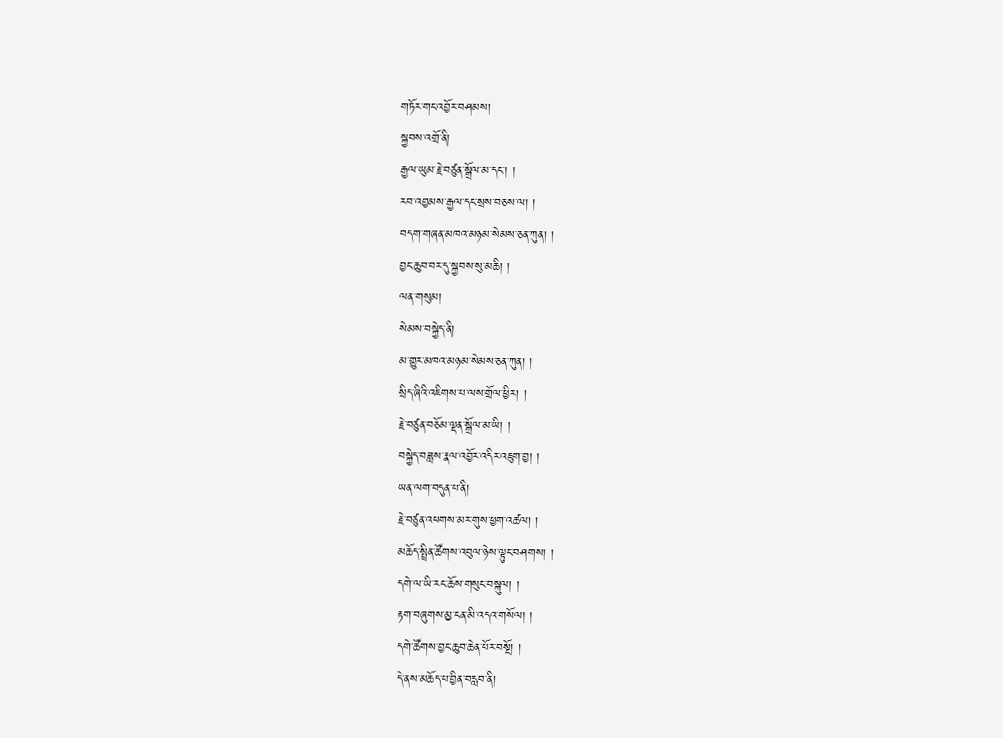གཏོར་གང་འབྱོར་བཤམས།
སྐྱབས་འགྲོ་ནི།
རྒྱལ་ཡུམ་རྗེ་བཙུན་སྒྲོལ་མ་དང་། །
རབ་འབྱམས་རྒྱལ་དང་སྲས་བཅས་ལ། །
བདག་གཞན་མཁའ་མཉམ་སེམས་ཅན་ཀུན། །
བྱང་ཆུབ་བར་དུ་སྐྱབས་སུ་མཆི། །
ལན་གསུམ།
སེམས་བསྐྱེད་ནི།
མ་གྱུར་མཁའ་མཉམ་སེམས་ཅན་ཀུན། །
སྲིད་ཞིའི་འཇིགས་པ་ལས་གྲོལ་ཕྱིར། །
རྗེ་བཙུན་བཅོམ་ལྡན་སྒྲོལ་མ་ཡི། །
བསྐྱེད་བཟླས་རྣལ་འབྱོར་འདིར་འཇུག་བྱ། །
ཡན་ལག་བདུན་པ་ནི།
རྗེ་བཙུན་འཕགས་མར་གུས་ཕྱག་འཚལ། །
མཆོད་སྤྲིན་ཚོགས་འབུལ་ཉེས་ལྟུང་བཤགས། །
དགེ་ལ་ཡི་རང་ཆོས་གསུང་བསྐུལ། །
རྟག་བཞུགས་མྱ་ངན་མི་འདའ་གསོལ། །
དགེ་ཚོགས་བྱང་ཆུབ་ཆེན་པོར་བསྔོ། །
དེ་ནས་མཆོད་པ་བྱིན་བརླབ་ནི།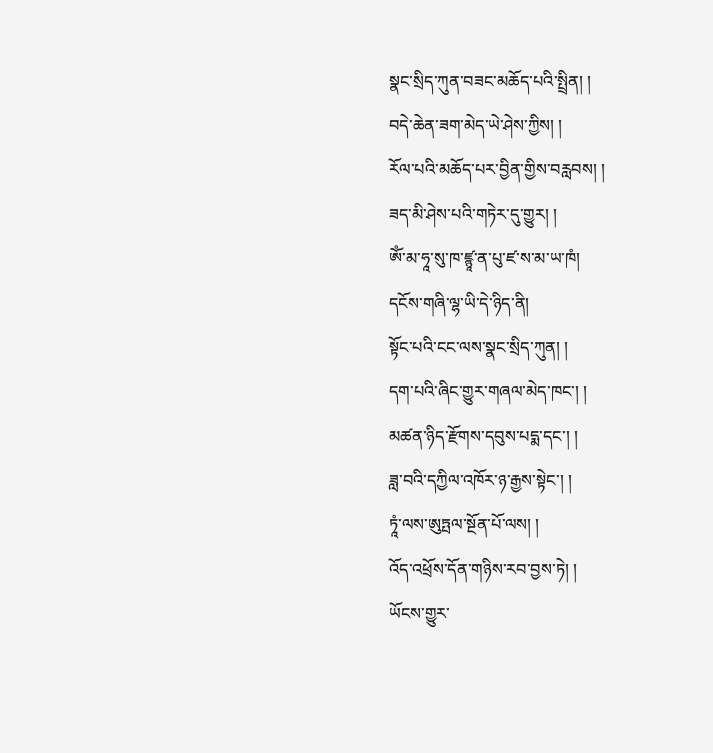སྣང་སྲིད་ཀུན་བཟང་མཆོད་པའི་སྤྲིན། །
བདེ་ཆེན་ཟག་མེད་ཡེ་ཤེས་ཀྱིས། །
རོལ་པའི་མཆོད་པར་བྱིན་གྱིས་བརླབས། །
ཟད་མི་ཤེས་པའི་གཏེར་དུ་གྱུར། །
ཨོཾ་མ་ཧཱ་སུ་ཁ་ཛྙཱ་ན་པུ་ཛ་ས་མ་ཡ་ཁཾ།
དངོས་གཞི་ལྷ་ཡི་དེ་ཉིད་ནི།
སྟོང་པའི་ངང་ལས་སྣང་སྲིད་ཀུན། །
དག་པའི་ཞིང་གྱུར་གཞལ་མེད་ཁང་། །
མཚན་ཉིད་རྫོགས་དབུས་པདྨ་དང་། །
ཟླ་བའི་དཀྱིལ་འཁོར་ཉ་རྒྱས་སྟེང་། །
ཏཱཾ་ལས་ཨུཏྤལ་སྔོན་པོ་ལས། །
འོད་འཕྲོས་དོན་གཉིས་རབ་བྱས་ཏེ། །
ཡོངས་གྱུར་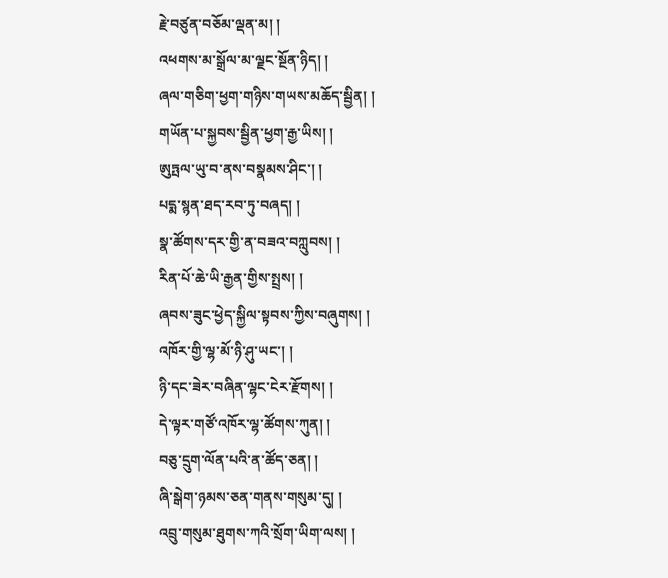རྗེ་བཙུན་བཅོམ་ལྡན་མ། །
འཕགས་མ་སྒྲོལ་མ་ལྗང་སྔོན་ཉིད། །
ཞལ་གཅིག་ཕྱག་གཉིས་གཡས་མཆོད་སྦྱིན། །
གཡོན་པ་སྐྱབས་སྦྱིན་ཕྱག་རྒྱ་ཡིས། །
ཨུཏྤལ་ཡུ་བ་ནས་བསྣམས་ཤིང་། །
པདྨ་སྙན་ཐད་རབ་ཏུ་བཞད། །
སྣ་ཚོགས་དར་གྱི་ན་བཟའ་བཀླུབས། །
རིན་པོ་ཆེ་ཡི་རྒྱན་གྱིས་སྤྲས། །
ཞབས་ཟུང་ཕྱེད་སྐྱིལ་སྟབས་ཀྱིས་བཞུགས། །
འཁོར་གྱི་ལྷ་མོ་ཉི་ཤུ་ཡང་། །
ཉི་དང་ཟེར་བཞིན་ལྷང་ངེར་རྫོགས། །
དེ་ལྟར་གཙོ་འཁོར་ལྷ་ཚོགས་ཀུན། །
བཅུ་དྲུག་ལོན་པའི་ན་ཚོད་ཅན། །
ཞི་སྒེག་ཉམས་ཅན་གནས་གསུམ་དུ། །
འབྲུ་གསུམ་ཐུགས་ཀའི་སྲོག་ཡིག་ལས། །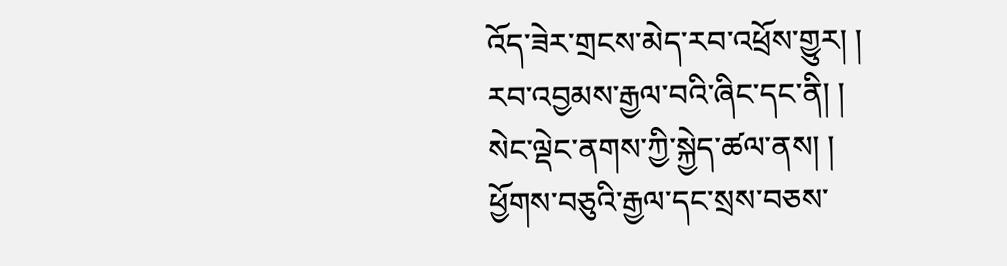འོད་ཟེར་གྲངས་མེད་རབ་འཕྲོས་གྱུར། །
རབ་འབྱམས་རྒྱལ་བའི་ཞིང་དང་ནི། །
སེང་ལྡེང་ནགས་ཀྱི་སྐྱེད་ཚལ་ནས། །
ཕྱོགས་བཅུའི་རྒྱལ་དང་སྲས་བཅས་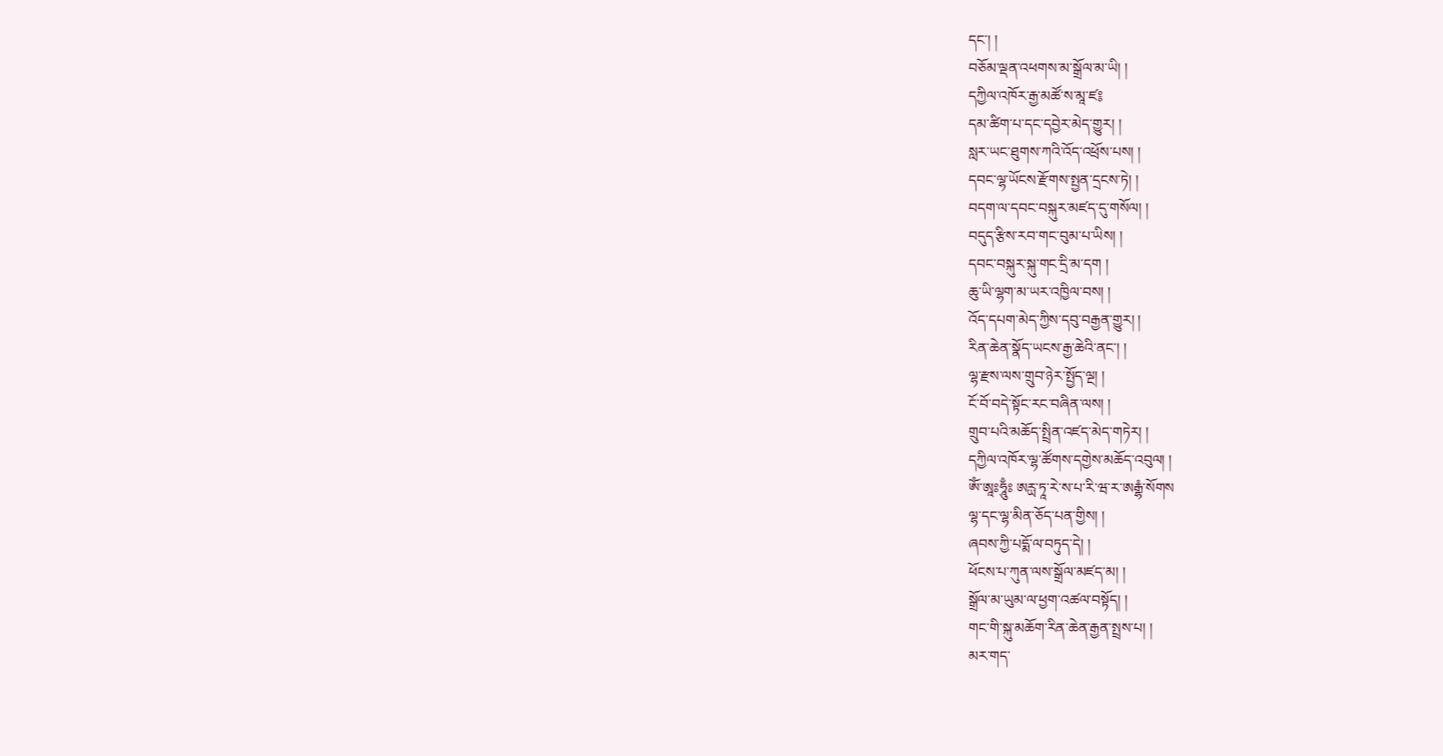དང་། །
བཅོམ་ལྡན་འཕགས་མ་སྒྲོལ་མ་ཡི། །
དཀྱིལ་འཁོར་རྒྱ་མཚོ་ས་མཱ་ཛ༔
དམ་ཚིག་པ་དང་དབྱེར་མེད་གྱུར། །
སླར་ཡང་ཐུགས་ཀའི་འོད་འཕྲོས་པས། །
དབང་ལྷ་ཡོངས་རྫོགས་སྤྱན་དྲངས་ཏེ། །
བདག་ལ་དབང་བསྐུར་མཛད་དུ་གསོལ། །
བདུད་རྩིས་རབ་གང་བུམ་པ་ཡིས། །
དབང་བསྐུར་སྐུ་གང་དྲི་མ་དག །
ཆུ་ཡི་ལྷག་མ་ཡར་འཁྱིལ་བས། །
འོད་དཔག་མེད་ཀྱིས་དབུ་བརྒྱན་གྱུར། །
རིན་ཆེན་སྣོད་ཡངས་རྒྱ་ཆེའི་ནང་། །
ལྷ་རྫས་ལས་གྲུབ་ཉེར་སྤྱོད་ལྔ། །
ངོ་བོ་བདེ་སྟོང་རང་བཞིན་ལས། །
གྲུབ་པའི་མཆོད་སྤྲིན་འཛད་མེད་གཏེར། །
དཀྱིལ་འཁོར་ལྷ་ཚོགས་དགྱེས་མཆོད་འབུལ། །
ཨོཾ་ཨཱཿཧཱུྃཿ ཨརྻ་ཏཱ་རེ་ས་པ་རི་ཝ་ར་ཨརྒྷཾ་སོགས
ལྷ་དང་ལྷ་མིན་ཅོད་པན་གྱིས། །
ཞབས་ཀྱི་པདྨོ་ལ་བཏུད་དེ། །
ཕོངས་པ་ཀུན་ལས་སྒྲོལ་མཛད་མ། །
སྒྲོལ་མ་ཡུམ་ལ་ཕྱག་འཚལ་བསྟོད། །
གང་གི་སྐུ་མཆོག་རིན་ཆེན་རྒྱན་སྤྲས་པ། །
མར་གད་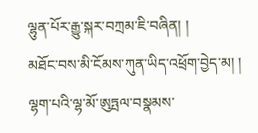ལྷུན་པོར་རྒྱུ་སྐར་བཀྲམ་ཇི་བཞིན། །
མཐོང་བས་མི་ངོམས་ཀུན་ཡིད་འཕྲོག་བྱེད་མ། །
ལྷག་པའི་ལྷ་མོ་ཨུཏྤལ་བསྣམས་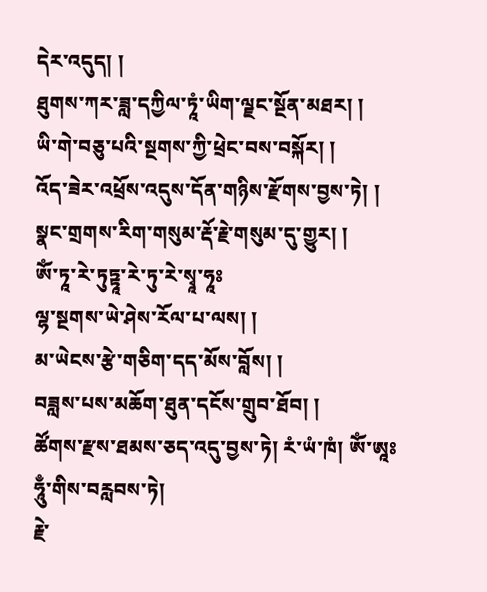དེར་འདུད། །
ཐུགས་ཀར་ཟླ་དཀྱིལ་ཏཱཾ་ཡིག་ལྗང་སྔོན་མཐར། །
ཡི་གེ་བཅུ་པའི་སྔགས་ཀྱི་ཕྲེང་བས་བསྐོར། །
འོད་ཟེར་འཕྲོས་འདུས་དོན་གཉིས་རྫོགས་བྱས་ཏེ། །
སྣང་གྲགས་རིག་གསུམ་རྡོ་རྗེ་གསུམ་དུ་གྱུར། །
ཨོཾ་ཏཱ་རེ་ཏུཏྟཱ་རེ་ཏུ་རེ་སྭཱ་ཧཱཿ
ལྷ་སྔགས་ཡེ་ཤེས་རོལ་པ་ལས། །
མ་ཡེངས་རྩེ་གཅིག་དད་མོས་བློས། །
བཟླས་པས་མཆོག་ཐུན་དངོས་གྲུབ་ཐོབ། །
ཚོགས་རྫས་ཐམས་ཅད་འདུ་བྱས་ཏེ། རཾ་ཡཾ་ཁཾ། ཨོཾ་ཨཱཿཧཱུྃ་གིས་བརླབས་ཏེ།
རྗེ་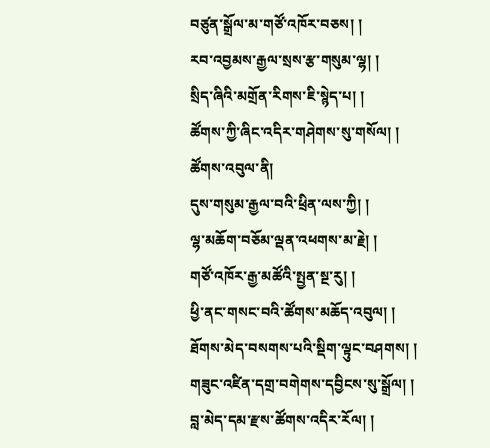བཙུན་སྒྲོལ་མ་གཙོ་འཁོར་བཅས། །
རབ་འབྱམས་རྒྱལ་སྲས་རྩ་གསུམ་ལྷ། །
སྲིད་ཞིའི་མགྲོན་རིགས་ཇི་སྙེད་པ། །
ཚོགས་ཀྱི་ཞིང་འདིར་གཤེགས་སུ་གསོལ། །
ཚོགས་འབུལ་ནི།
དུས་གསུམ་རྒྱལ་བའི་ཕྲིན་ལས་ཀྱི། །
ལྷ་མཆོག་བཅོམ་ལྡན་འཕགས་མ་རྗེ། །
གཙོ་འཁོར་རྒྱ་མཚོའི་སྤྱན་སྔ་རུ། །
ཕྱི་ནང་གསང་བའི་ཚོགས་མཆོད་འབུལ། །
ཐོགས་མེད་བསགས་པའི་སྡིག་ལྟུང་བཤགས། །
གཟུང་འཛིན་དགྲ་བགེགས་དབྱིངས་སུ་སྒྲོལ། །
བླ་མེད་དམ་རྫས་ཚོགས་འདིར་རོལ། །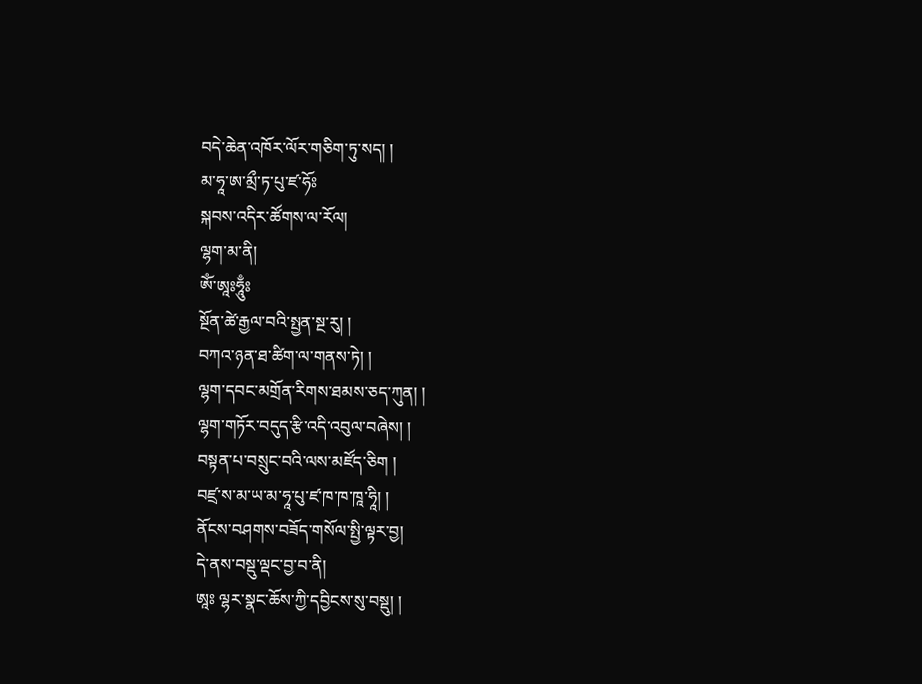བདེ་ཆེན་འཁོར་ལོར་གཅིག་ཏུ་སད། །
མ་ཧཱ་ཨ་མྲྀ་ཏ་པུ་ཛ་ཧོཿ
སྐབས་འདིར་ཚོགས་ལ་རོལ།
ལྷག་མ་ནི།
ཨོཾ་ཨཱཿཧཱུྃཿ
སྔོན་ཚེ་རྒྱལ་བའི་སྤྱན་སྔ་རུ། །
བཀའ་ཉན་ཐ་ཚིག་ལ་གནས་ཏེ། །
ལྷག་དབང་མགྲོན་རིགས་ཐམས་ཅད་ཀུན། །
ལྷག་གཏོར་བདུད་རྩི་འདི་འབུལ་བཞེས། །
བསྟན་པ་བསྲུང་བའི་ལས་མཛོད་ཅིག །
བཛྲ་ས་མ་ཡ་མ་ཧཱ་པུ་ཛ་ཁ་ཁ་ཁཱ་ཧཱི། །
ནོངས་བཤགས་བཟོད་གསོལ་སྤྱི་ལྟར་བྱ།
དེ་ནས་བསྡུ་ལྡང་བྱ་བ་ནི།
ཨཱཿ ལྷར་སྣང་ཆོས་ཀྱི་དབྱིངས་སུ་བསྡུ། །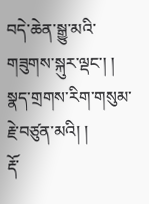བདེ་ཆེན་སྒྱུ་མའི་གཟུགས་སྐུར་ལྡང་། །
སྣད་གྲགས་རིག་གསུམ་རྗེ་བཙུན་མའི། །
རྡོ་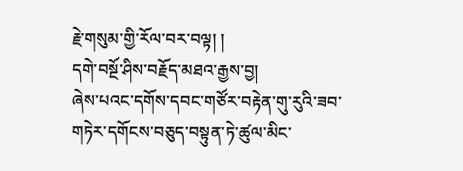རྗེ་གསུམ་གྱི་རོལ་བར་བལྟ། །
དགེ་བསྔོ་ཤིས་བརྗོད་མཐའ་རྒྱས་བྱ།
ཞེས་པའང་དགོས་དབང་གཙོར་བརྟེན་གུ་རུའི་ཟབ་གཏེར་དགོངས་བཅུད་བསྟུན་ཏེ་ཚུལ་མིང་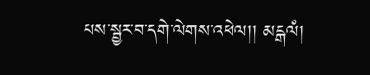པས་སྦྱར་བ་དགེ་ལེགས་འཕེལ།། མངྒལཾ།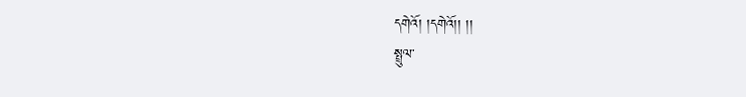དགེའོ། །དགེའོ།། །།
སྤྲུལ་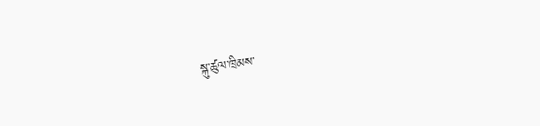སྐུ་ཚུལ་ཁྲིམས་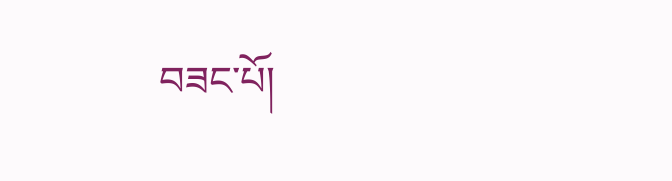བཟང་པོ།